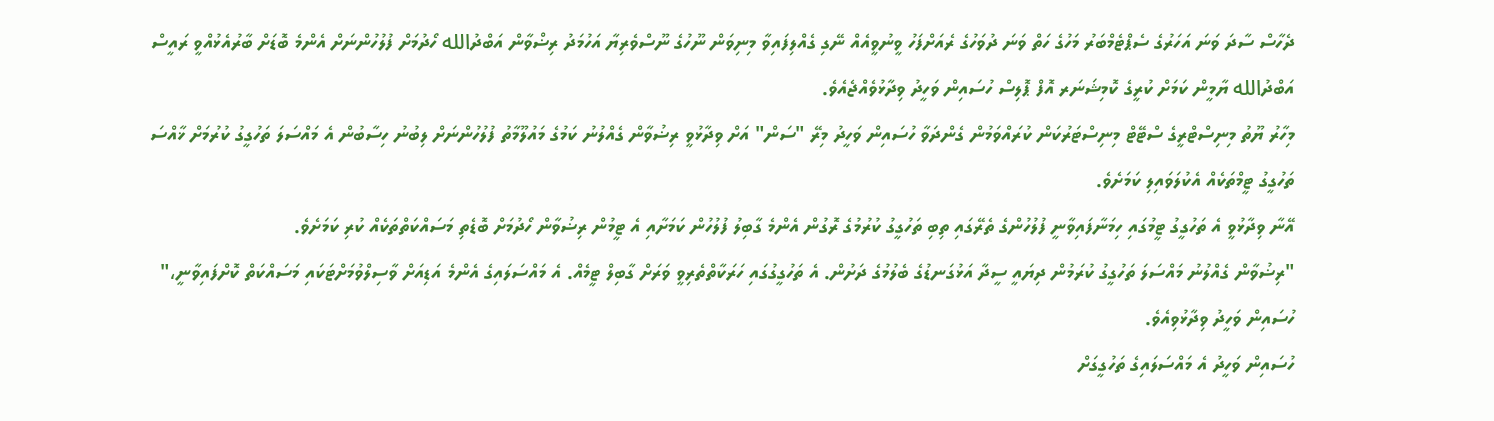ދެހާސް ސާދަ ވަނަ އަހަރުގެ ސެޕްޓެމްބަރު މަހުގެ ހަތް ވަނަ ދުވަހުގެ ރެއަށްފަހު ވީނުވީއެއް ނޭގި ގެއްލިފައިވާ މިނިވަން ނޫހުގެ ނޫސްވެރިޔާ އަހުމަދު ރިޟްވާން އަބްދުالله ހޯދުމަށް ފުލުހުންނަށް އެންމެ ބޮޑަށް ބާރުއެޅުއްވީ ރައީސް އަބްދުالله ޔާމީން ކަމަށް ކުރީގެ ކޮމިޝަނަރ އޮފް ޕޮލިސް ހުސައިން ވަހީދު ވިދާޅުވެއްޖެއެވެ.
މިހާރު ޔޫތު މިނިސްޓްރީގެ ސްޓޭޓް މިނިސްޓަރުކަން ކުރައްވަމުން ގެންދަވާ ހުސައިން ވަހީދު މިރޭ "ސަން" އަށް ވިދާޅުވީ ރިޟުވާން ގެއްލުނު ކަމުގެ މައުލޫމާތު ފުލުހުންނަށް ލިބުނު ހިސާބުން އެ މައްސަލަ ތަހުގީގު ކުރުމަށް ޚާއްސަ ތަހުގީގު ޓީމްތަކެއް އެކުލަވައިލި ކަމަށެވެ.
އޭނާ ވިދާޅުވީ އެ ތަހުގީގު ޓީމުގައި ހިމަނާފައިވާނީ ފުލުހުންގެ ތެރޭގައި ތިބި ތަހުގީގު ކުރުމުގެ ރޮގުން އެންމެ ގާބިލު ފުލުހުން ކަމަށާއި އެ ޓީމުން ރިޟުވާން ހޯދުމަށް ބޮޑެތި މަސައްކަތްތަކެއް ކުރި ކަމަށެވެ.
"ރިޟުވާން ގެއްލުނު މައްސަލަ ތަހުގީގު ކުރަމުން ދިޔައީ ސީދާ އަޅުގަނޑުގެ ބެލުމުގެ ދަށުން. އެ ތަހުގީގުގައި ހަރަކާތްތެރިވީ ވަރަށް ގާބިލް ޓީމެއް. އެ މައްސަލައިގެ އެންމެ އަޑިއަށް ވާސިލްވުމަށްޓަކައި މަސައްކަތް ކޮށްފައިވާނީ،" ހުސައިން ވަހީދު ވިދާޅުވިއެވެ.
ހުސައިން ވަހީދު އެ މައްސަލައިގެ ތަހުގީގަށް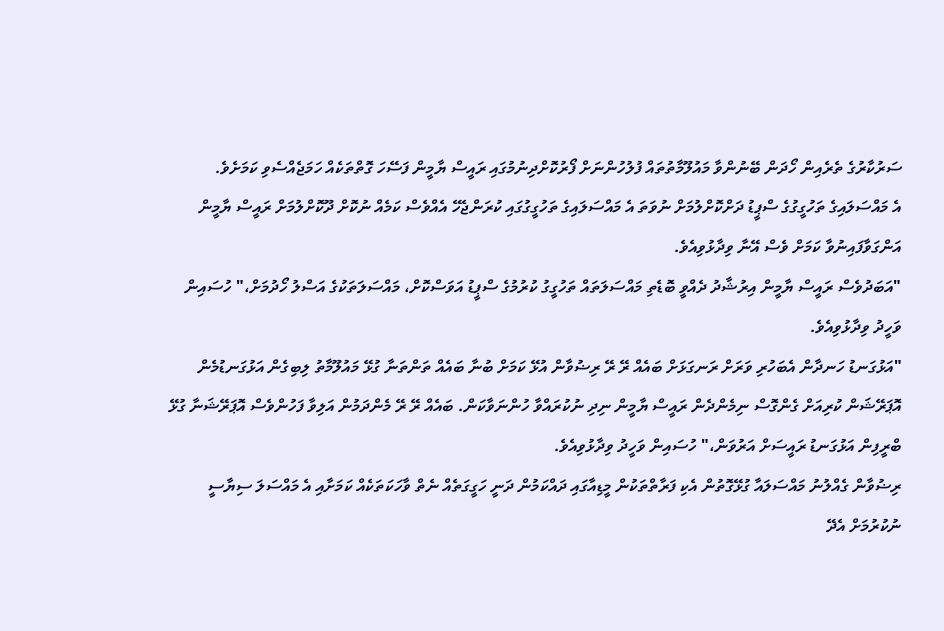ސަރުކާރުގެ ތެރެއިން ހޯދަން ބޭނުންވާ މައުލޫމާތުތައް ފުލުހުންނަށް ފޯރުކޮށްދިނުމުގައި ރައީސް ޔާމީން ފަސޭހަ ގޮތްތަކެއް ހަމަޖެއްސެވި ކަމަށެވެ.
އެ މައްސަލައިގެ ތަހުގީގުގެ ސްޕީޑު ދަށްކޮށްލުމަށް ނުވަތަ އެ މައްސަލައިގެ ތަހުގީގުގައި ކުރަންޖެހޭ އެއްވެސް ކަމެއް ނުކޮށް ދޫކޮށްލުމަށް ރައީސް ޔާމީން އަންގަވާފައިނުވާ ކަމަށް ވެސް އޭނާ ވިދާޅުވިއެވެ.
"އަބަދުވެސް ރައީސް ޔާމީން އިރުޝާދު ދެއްވީ ބޮޑެތި މައްސަލަތައް ތަހުގީގު ކުރުމުގެ ސްޕީޑު އަވަސްކޮށް، މައްސަލަތަކުގެ އަސްލު ހޯދުމަށް،" ހުސައިން ވަހީދު ވިދާޅުވިއެވެ.
"އަޅުގަނޑު ހަނދާން އެބަހުރި ވަރަށް ރަނގަޅަށް ބައެއް ރޭ ރޭ ރިޟުވާން އުޅޭ ކަމަށް ބުނާ ބައެއް ތަންތަނާ ގުޅޭ މައުލޫމާތު ލިބިގެން އަޅުގަނޑުމެން އޮޕަރޭޝަން ކުރިއަށް ގެންގޮސް ނިމެންދެން ރައީސް ޔާމީން ނިދި ނުކުރައްވާ ހުންނަވާކަން. ބައެއް ރޭ ރޭ މެންދަމުން އަލިވާ ފަހުންވެސް އޮޕަރޭޝަނާ ގުޅޭ ބްރީފިން އަޅުގަނޑު ރައީސަށް އަރުވަން،" ހުސައިން ވަހީދު ވިދާޅުވިއެވެ.
ރިޟުވާން ގެއްލުނު މައްސަލައާ ގުޅޭގޮތުން އެކި ފަރާތްތަކުން މީޑިއާގައި ދައްކަމުން ދަނީ ހަގީގަތެއް ނެތް ވާހަކަތަކެއް ކަމަށާއި އެ މައްސަލަ ސިޔާސީ ނުކުރުމަށް އެދޭ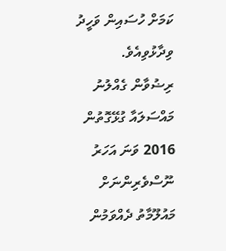ކަމަށް ހުސައިން ވަހީދު ވިދާޅުވިއެވެ.
ރިޟުވާން ގެއްލުނު މައްސަލައާ ގުޅޭގޮތުން 2016 ވަނަ އަހަރު ނޫސްވެރިންނަށް މައުލޫމާތު ދެއްވަމުން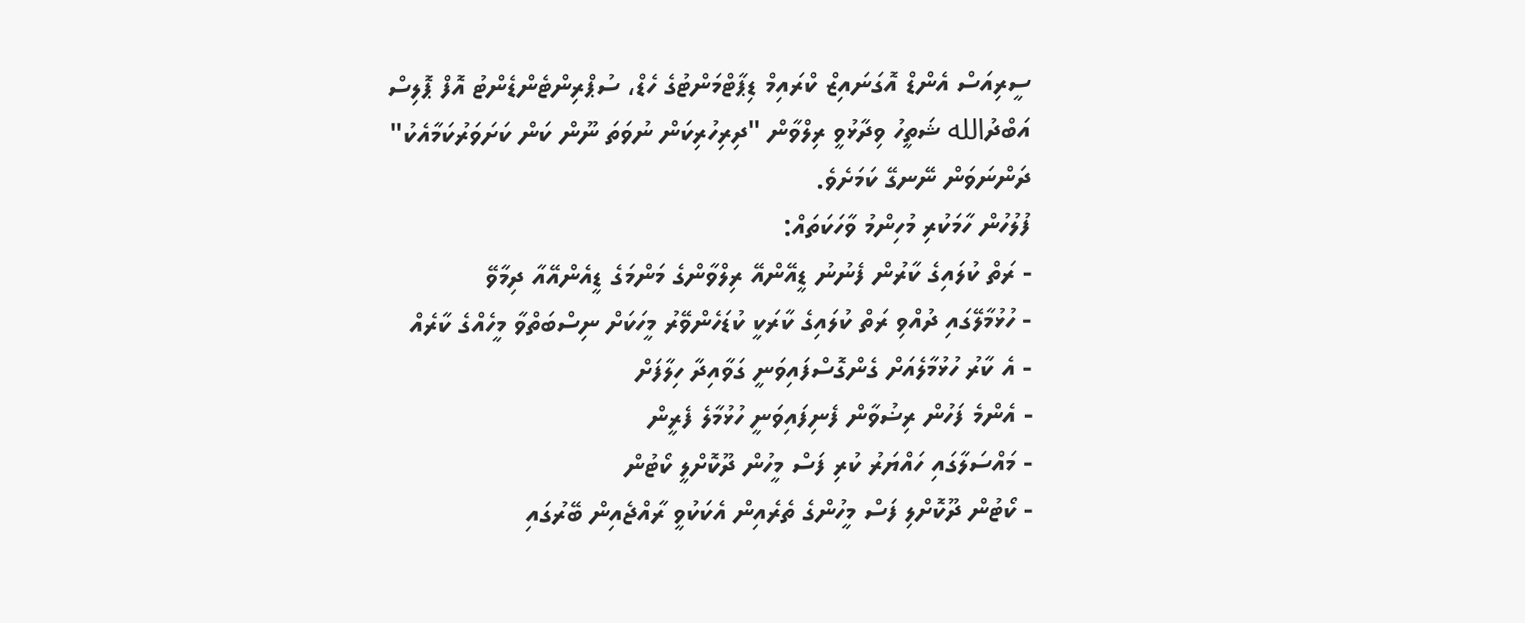ސީރިއަސް އެންޑް އޮގަނައިޒް ކްރައިމް ޑިޕާޓްމަންޓުގެ ހެޑް، ސުޕްރިންޓެންޑެންޓު އޮފް ޕޮލިސް އަބްދުالله ޝަތީހު ވިދާޅުވީ ރިލްވާން "ދިރިހުރިކަން ނުވަތަ ނޫން ކަން ކަށަވަރުކަމާއެކު" ދަންނަވަން ނޭނގޭ ކަމަށެވެ.
ފުލުހުން ހާމަކުރި މުހިންމު ވާހަކަތައް:
- ރަތް ކުލައިގެ ކާރުން ފެނުނު ޑީއޭންއޭ ރިލްވާންގެ މަންމަގެ ޑީއެންއޭއާ ދިމާވޭ
- ހުޅުމާލޭގައި ދުއްވި ރަތް ކުލައިގެ ކާރަކީ ކުޑަހެންވޭރު މީހަކަށް ނިސްބަތްވާ މީހެއްގެ ކާރެއް
- އެ ކާރު ހުޅުމާލެއަށް ގެންގޮސްފައިވަނީ ގަވާއިދާ ހިލާފަށް
- އެންމެ ފަހުން ރިޟުވާން ފެނިފައިވަނީ ހުޅުމާލެ ފެރީން
- މައްސަލާގައި ހައްޔަރު ކުރި ފަސް މީހުން ދޫކޮށްލީ ކޯޓުން
- ކޯޓުން ދޫކޮށްލި ފަސް މީހުންގެ ތެރެއިން އެކަކުވީ ރާއްޖެއިން ބޭރުގައި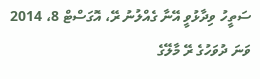ސަތީހު ވިދާޅުވީ އޭނާ ގެއްލުނު ރޭ، އޮގަސްޓް 8، 2014 ވަނަ ދުވަހުގެ ރޭ މާލޭގެ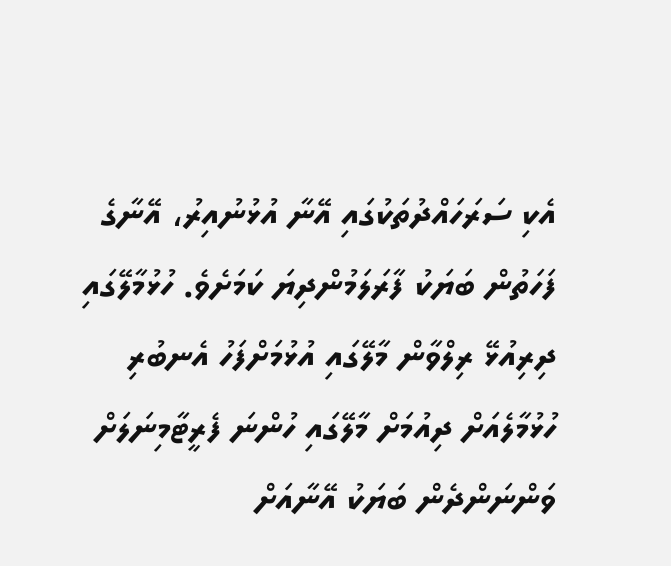އެކި ސަރަހައްދުތަކުގައި އޭނާ އުޅުނުއިރު، އޭނާގެ ފަހަތުން ބަޔަކު ފާރަލަމުންދިޔަ ކަމަށެވެ. ހުޅުމާލޭގައި ދިރިއުޅޭ ރިލްވާން މާލޭގައި އުޅުމަށްފަހު އެނބުރި ހުޅުމާލެއަށް ދިއުމަށް މާލޭގައި ހުންނަ ފެރީޓާމިނަލަށް ވަންނަންދެން ބަޔަކު އޭނާއަށް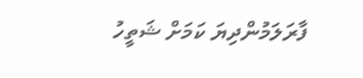ފާރަލަމުންދިޔަ ކަމަށް ޝަތީހު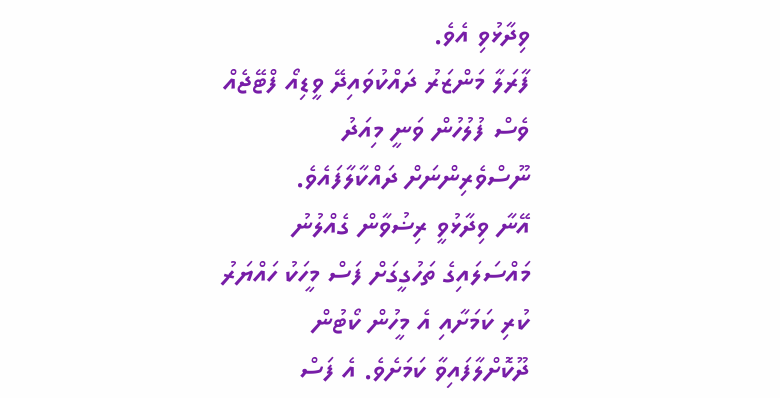ވިދާޅުވި އެވެ.
ފާރަލާ މަންޒަރު ދައްކުވައިދޭ ވީޑިއޯ ފްޓޭޖެއް ވެސް ފުލުހުން ވަނީ މިއަދު ނޫސްވެރިންނަށް ދައްކާލާފައެވެ.
އޭނާ ވިދާޅުވީ ރިޟުވާން ގެއްލުނު މައްސަލައިގެ ތަހުގީގަށް ފަސް މީހަކު ހައްޔަރު ކުރި ކަމަށާއި އެ މީހުން ކޯޓުން ދޫކޮށްލާފައިވާ ކަމަށެވެ. އެ ފަސް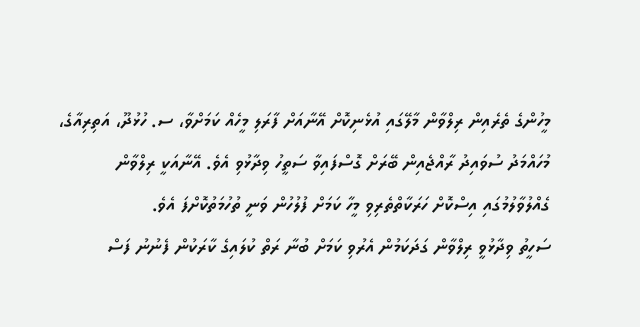މީހުންގެ ތެރެއިން ރިލްވާން މާލޭގައި އުޅެނިކޮށް އޭނާއަށް ފާރަލި މީހެއް ކަމަށްވާ، ސ. ހުޅުދޫ، އަތިރިއާގެ، މުހައްމަދު ސުވައިދު ރާއްޖެއިން ބޭރަށް ގޮސްފައިވާ ސަތީހު ވިދާޅުވި އެވެ. އޭނާއަކީ ރިލްވާން ގެއްލުވާލުމުގައި އިސްކޮށް ހަރަކާތްތެރިވި މީހާ ކަމަށް ފުލުހުން ވަނީ ތުހުމަތުކޮށްފަ އެވެ.
ސަހީތު ވިދާޅުވީ ރިލްވާން ގަދަކަމުން އެރުވި ކަމަށް ބުނާ ރަތް ކުލައިގެ ކާރަކުން ފެނުނު ފަސް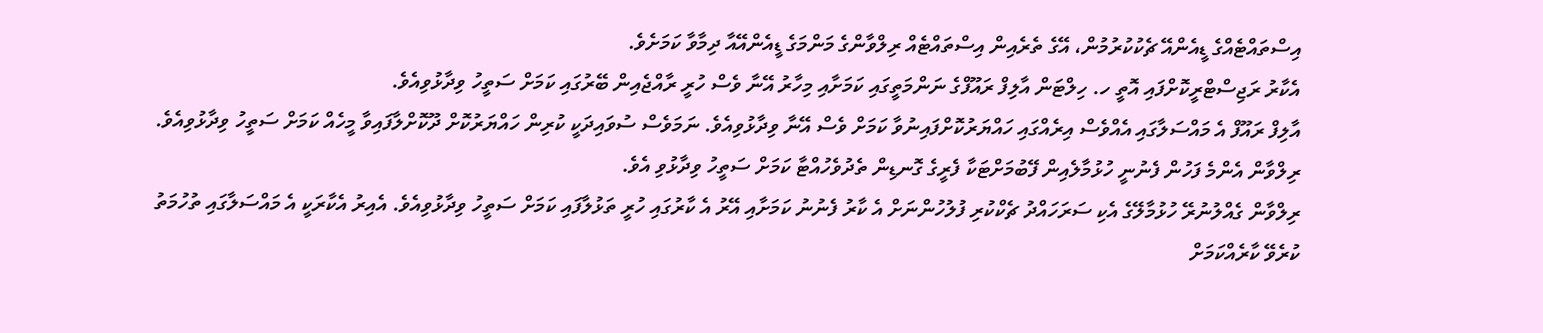އިސްތައްޓެއްގެ ޑީއެންއޭ ޗެކުކުރުމުން، އޭގެ ތެރެއިން އިސްތައްޓެއް ރިލްވާންގެ މަންމަގެ ޑީއެންއޭއާ ދިމާވާ ކަމަށެވެ.
އެކާރު ރަޖިސްޓްރީކޮށްފައި އޮތީ ހ. ހިލްޓަން އާލިފް ރައޫފްގެ ނަންމަތީގައި ކަމަށާއި މިހާރު އޭނާ ވެސް ހުރީ ރާއްޖެއިން ބޭރުގައި ކަމަށް ސަތީހު ވިދާޅުވިއެވެ.
އާލިފް ރައޫފް އެ މައްސަލާގައި އެއްވެސް އިރެއްގައި ހައްޔަރުކޮށްފައިނުވާ ކަމަށް ވެސް އޭނާ ވިދާޅުވިއެވެ. ނަމަވެސް ސުވައިދަކީ ކުރިން ހައްޔަރުކޮށް ދޫކޮށްލާފައިވާ މީހެއް ކަމަށް ސަތީހު ވިދާޅުވިއެވެ.
ރިލްވާން އެންމެ ފަހުން ފެނުނީ ހުޅުމާލެއިން ފޭބުމަށްޓަކާ ފެރީގެ ގޮނޑިން ތެދުވެހުއްޓާ ކަމަށް ސަތީހު ވިދާޅުވި އެވެ.
ރިލްވާން ގެއްލުނުރޭ ހުޅުމާލޭގެ އެކި ސަރަހައްދު ޗެކްކުރި ފުލުހުންނަށް އެ ކާރު ފެނުނު ކަމަށާއި އޭރު އެ ކާރުގައި ހުރީ ތަޅުލާފައި ކަމަށް ސަތީހު ވިދާޅުވިއެވެ. އެއިރު އެކާރަކީ އެ މައްސަލާގައި ތުހުމަތު ކުރެވޭ ކާރެއްކަމަށް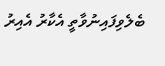ބެލެވިފައިނުވާތީ އެކާރު އެއިރު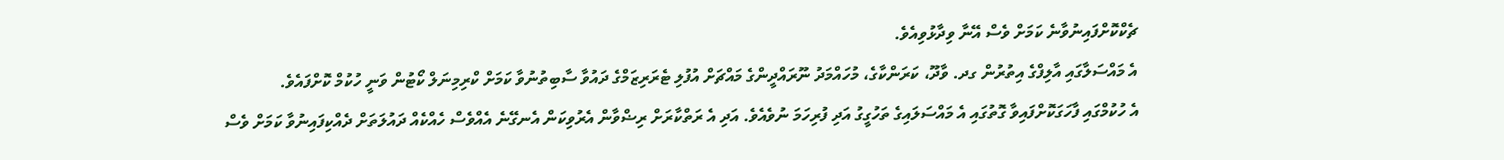ޗެކްކޮށްފައިނުވާނެ ކަމަށް ވެސް އޭނާ ވިދާޅުވިއެވެ.
އެ މައްސަލާގައި އާލިފްގެ އިތުރުން ގދ. ވާދޫ، ކަރަންކާގެ، މުހައްމަދު ނޫރައްދީންގެ މައްޗަށް އުފުލި ޓެރަރިޒަމްގެ ދައުވާ ސާބިތުނުވާ ކަމަށް ކްރިމިނަލް ކޯޓުން ވަނީ ހުކުމް ކޮށްފައެވެ.
އެ ހުކުމްގައި ފާހަގަކޮށްފައިވާ ގޮތުގައި އެ މައްސަލައިގެ ތަހުގީގު އަދި ފުރިހަމަ ނުވެއެވެ. އަދި އެ ރަތްކާރަށް ރިޟްވާން އެރުވިކަން އެނގޭނެ އެއްވެސް ހެއްކެއް ދައުލަތަށް ދެއްކިފައިނުވާ ކަމަށް ވެސް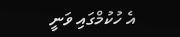އެ ހުކުމްގައި ވަނީ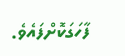ފާހަގަކޮށްފައެވެ.